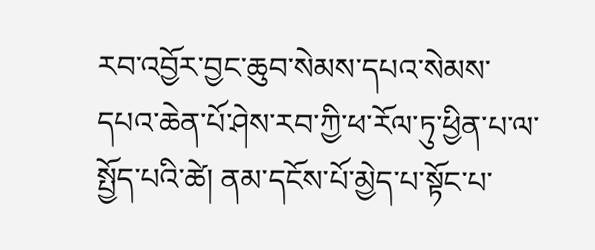རབ་འབྱོར་བྱང་ཆུབ་སེམས་དཔའ་སེམས་དཔའ་ཆེན་པོ་ཤེས་རབ་ཀྱི་ཕ་རོལ་ཏུ་ཕྱིན་པ་ལ་སྤྱོད་པའི་ཚེ། ནམ་དངོས་པོ་མྱེད་པ་སྟོང་པ་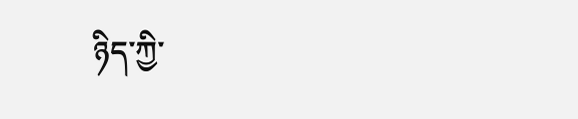ཉིད་ཀྱི་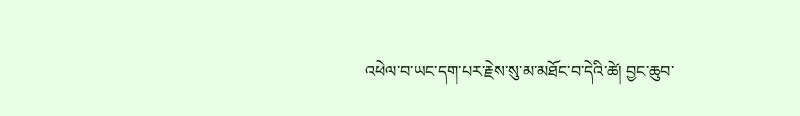འཕེལ་བ་ཡང་དག་པར་རྗེས་སུ་མ་མཐོང་བ་དེའི་ཚེ། བྱང་ཆུབ་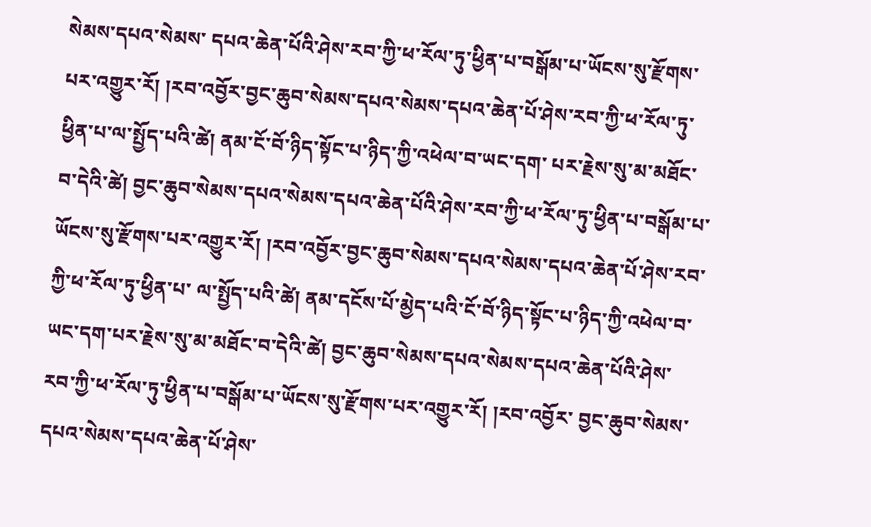སེམས་དཔའ་སེམས་ དཔའ་ཆེན་པོའི་ཤེས་རབ་ཀྱི་ཕ་རོལ་ཏུ་ཕྱིན་པ་བསྒོམ་པ་ཡོངས་སུ་རྫོགས་པར་འགྱུར་རོ། །རབ་འབྱོར་བྱང་ཆུབ་སེམས་དཔའ་སེམས་དཔའ་ཆེན་པོ་ཤེས་རབ་ཀྱི་ཕ་རོལ་ཏུ་ཕྱིན་པ་ལ་སྤྱོད་པའི་ཚེ། ནམ་ངོ་བོ་ཉིད་སྟོང་པ་ཉིད་ཀྱི་འཕེལ་བ་ཡང་དག་ པར་རྗེས་སུ་མ་མཐོང་བ་དེའི་ཚེ། བྱང་ཆུབ་སེམས་དཔའ་སེམས་དཔའ་ཆེན་པོའི་ཤེས་རབ་ཀྱི་ཕ་རོལ་ཏུ་ཕྱིན་པ་བསྒོམ་པ་ཡོངས་སུ་རྫོགས་པར་འགྱུར་རོ། །རབ་འབྱོར་བྱང་ཆུབ་སེམས་དཔའ་སེམས་དཔའ་ཆེན་པོ་ཤེས་རབ་ཀྱི་ཕ་རོལ་ཏུ་ཕྱིན་པ་ ལ་སྤྱོད་པའི་ཚེ། ནམ་དངོས་པོ་མྱེད་པའི་ངོ་བོ་ཉིད་སྟོང་པ་ཉིད་ཀྱི་འཕེལ་བ་ཡང་དག་པར་རྗེས་སུ་མ་མཐོང་བ་དེའི་ཚེ། བྱང་ཆུབ་སེམས་དཔའ་སེམས་དཔའ་ཆེན་པོའི་ཤེས་རབ་ཀྱི་ཕ་རོལ་ཏུ་ཕྱིན་པ་བསྒོམ་པ་ཡོངས་སུ་རྫོགས་པར་འགྱུར་རོ། །རབ་འབྱོར་ བྱང་ཆུབ་སེམས་དཔའ་སེམས་དཔའ་ཆེན་པོ་ཤེས་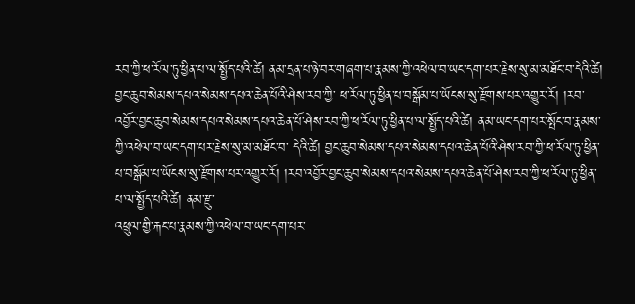རབ་ཀྱི་ཕ་རོལ་ཏུ་ཕྱིན་པ་ལ་སྤྱོད་པའི་ཚེ། ནམ་དྲན་པ་ཉེ་བར་གཞག་པ་རྣམས་ཀྱི་འཕེལ་བ་ཡང་དག་པར་རྗེས་སུ་མ་མཐོང་བ་དེའི་ཚེ། བྱང་ཆུབ་སེམས་དཔའ་སེམས་དཔའ་ཆེན་པོའི་ཤེས་རབ་ཀྱི་ ཕ་རོལ་ཏུ་ཕྱིན་པ་བསྒོམ་པ་ཡོངས་སུ་རྫོགས་པར་འགྱུར་རོ། །རབ་འབྱོར་བྱང་ཆུབ་སེམས་དཔའ་སེམས་དཔའ་ཆེན་པོ་ཤེས་རབ་ཀྱི་ཕ་རོལ་ཏུ་ཕྱིན་པ་ལ་སྤྱོད་པའི་ཚེ། ནམ་ཡང་དག་པར་སྤོང་བ་རྣམས་ཀྱི་འཕེལ་བ་ཡང་དག་པར་རྗེས་སུ་མ་མཐོང་བ་ དེའི་ཚེ། བྱང་ཆུབ་སེམས་དཔའ་སེམས་དཔའ་ཆེན་པོའི་ཤེས་རབ་ཀྱི་ཕ་རོལ་ཏུ་ཕྱིན་པ་བསྒོམ་པ་ཡོངས་སུ་རྫོགས་པར་འགྱུར་རོ། །རབ་འབྱོར་བྱང་ཆུབ་སེམས་དཔའ་སེམས་དཔའ་ཆེན་པོ་ཤེས་རབ་ཀྱི་ཕ་རོལ་ཏུ་ཕྱིན་པ་ལ་སྤྱོད་པའི་ཚེ། ནམ་རྫུ་
འཕྲུལ་གྱི་རྐང་པ་རྣམས་ཀྱི་འཕེལ་བ་ཡང་དག་པར་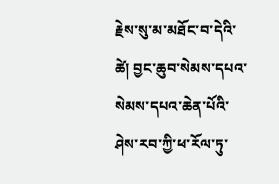རྗེས་སུ་མ་མཐོང་བ་དེའི་ཚེ། བྱང་ཆུབ་སེམས་དཔའ་སེམས་དཔའ་ཆེན་པོའི་ཤེས་རབ་ཀྱི་ཕ་རོལ་ཏུ་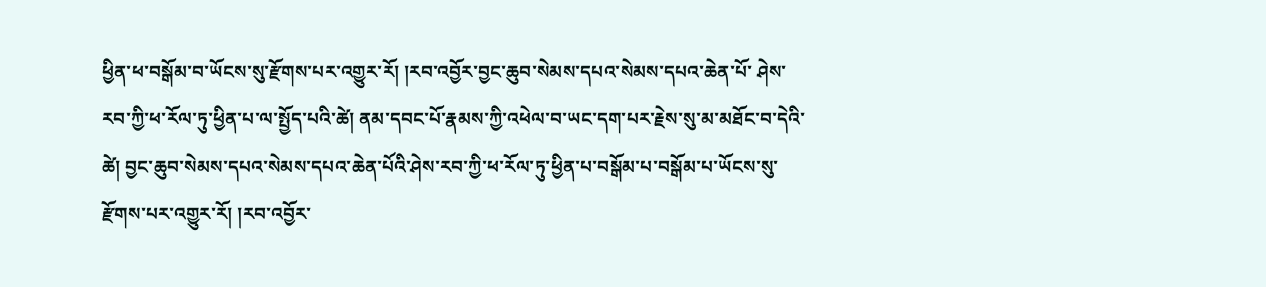ཕྱིན་ཕ་བསྒོམ་བ་ཡོངས་སུ་རྫོགས་པར་འགྱུར་རོ། །རབ་འབྱོར་བྱང་ཆུབ་སེམས་དཔའ་སེམས་དཔའ་ཆེན་པོ་ ཤེས་རབ་ཀྱི་ཕ་རོལ་ཏུ་ཕྱིན་པ་ལ་སྤྱོད་པའི་ཚེ། ནམ་དབང་པོ་རྣམས་ཀྱི་འཕེལ་བ་ཡང་དག་པར་རྗེས་སུ་མ་མཐོང་བ་དེའི་ཚེ། བྱང་ཆུབ་སེམས་དཔའ་སེམས་དཔའ་ཆེན་པོའི་ཤེས་རབ་ཀྱི་ཕ་རོལ་ཏུ་ཕྱིན་པ་བསྒོམ་པ་བསྒོམ་པ་ཡོངས་སུ་རྫོགས་པར་འགྱུར་རོ། །རབ་འབྱོར་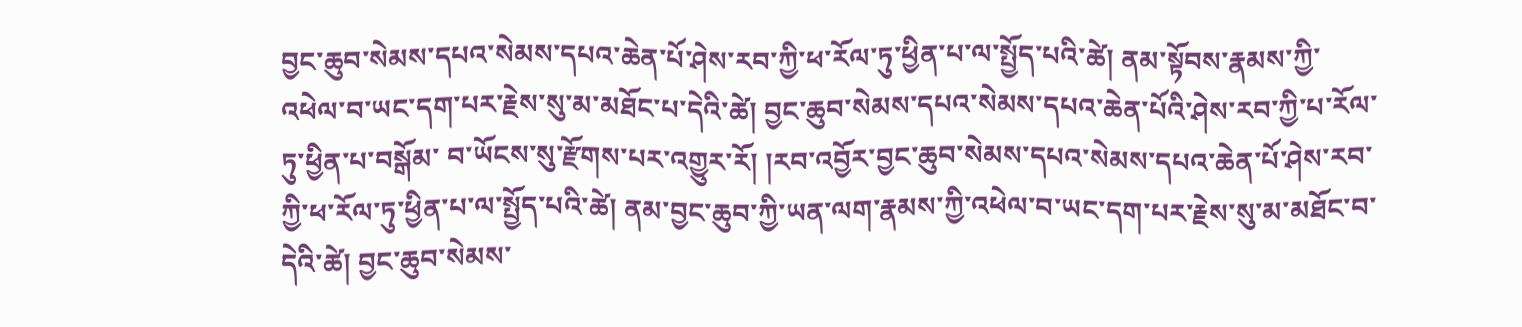བྱང་ཆུབ་སེམས་དཔའ་སེམས་དཔའ་ཆེན་པོ་ཤེས་རབ་ཀྱི་ཕ་རོལ་ཏུ་ཕྱིན་པ་ལ་སྤྱོད་པའི་ཚེ། ནམ་སྟོབས་རྣམས་ཀྱི་འཕེལ་བ་ཡང་དག་པར་རྗེས་སུ་མ་མཐོང་པ་དེའི་ཚེ། བྱང་ཆུབ་སེམས་དཔའ་སེམས་དཔའ་ཆེན་པོའི་ཤེས་རབ་ཀྱི་པ་རོལ་ཏུ་ཕྱིན་པ་བསྒོམ་ བ་ཡོངས་སུ་རྫོགས་པར་འགྱུར་རོ། །རབ་འབྱོར་བྱང་ཆུབ་སེམས་དཔའ་སེམས་དཔའ་ཆེན་པོ་ཤེས་རབ་ཀྱི་ཕ་རོལ་ཏུ་ཕྱིན་པ་ལ་སྤྱོད་པའི་ཚེ། ནམ་བྱང་ཆུབ་ཀྱི་ཡན་ལག་རྣམས་ཀྱི་འཕེལ་བ་ཡང་དག་པར་རྗེས་སུ་མ་མཐོང་བ་དེའི་ཚེ། བྱང་ཆུབ་སེམས་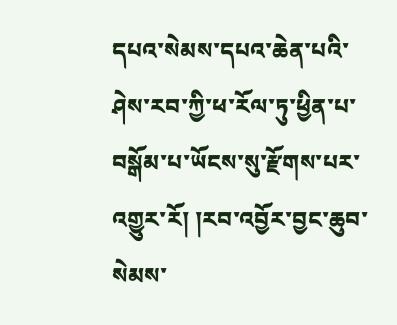དཔའ་སེམས་དཔའ་ཆེན་པའི་ཤེས་རབ་ཀྱི་ཕ་རོལ་ཏུ་ཕྱིན་པ་བསྒོམ་པ་ཡོངས་སུ་རྫོགས་པར་འགྱུར་རོ། །རབ་འབྱོར་བྱང་ཆུབ་སེམས་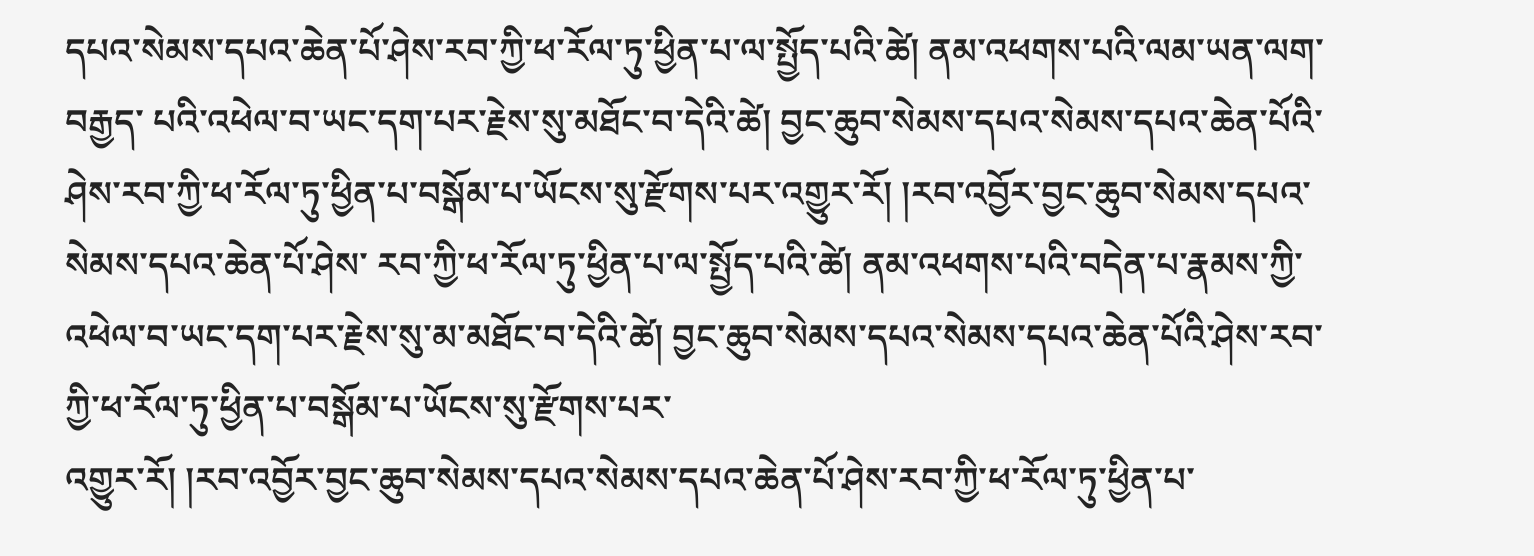དཔའ་སེམས་དཔའ་ཆེན་པོ་ཤེས་རབ་ཀྱི་ཕ་རོལ་ཏུ་ཕྱིན་པ་ལ་སྤྱོད་པའི་ཚེ། ནམ་འཕགས་པའི་ལམ་ཡན་ལག་བརྒྱད་ པའི་འཕེལ་བ་ཡང་དག་པར་རྗེས་སུ་མཐོང་བ་དེའི་ཚེ། བྱང་ཆུབ་སེམས་དཔའ་སེམས་དཔའ་ཆེན་པོའི་ཤེས་རབ་ཀྱི་ཕ་རོལ་ཏུ་ཕྱིན་པ་བསྒོམ་པ་ཡོངས་སུ་རྫོགས་པར་འགྱུར་རོ། །རབ་འབྱོར་བྱང་ཆུབ་སེམས་དཔའ་སེམས་དཔའ་ཆེན་པོ་ཤེས་ རབ་ཀྱི་ཕ་རོལ་ཏུ་ཕྱིན་པ་ལ་སྤྱོད་པའི་ཚེ། ནམ་འཕགས་པའི་བདེན་པ་རྣམས་ཀྱི་འཕེལ་བ་ཡང་དག་པར་རྗེས་སུ་མ་མཐོང་བ་དེའི་ཚེ། བྱང་ཆུབ་སེམས་དཔའ་སེམས་དཔའ་ཆེན་པོའི་ཤེས་རབ་ཀྱི་ཕ་རོལ་ཏུ་ཕྱིན་པ་བསྒོམ་པ་ཡོངས་སུ་རྫོགས་པར་
འགྱུར་རོ། །རབ་འབྱོར་བྱང་ཆུབ་སེམས་དཔའ་སེམས་དཔའ་ཆེན་པོ་ཤེས་རབ་ཀྱི་ཕ་རོལ་ཏུ་ཕྱིན་པ་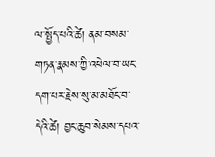ལ་སྤྱོད་པའི་ཚེ། ནམ་བསམ་གཏན་རྣམས་ཀྱི་འཕེལ་བ་ཡང་དག་པར་རྗེས་སུ་མ་མཐོང་བ་དེའི་ཚེ། བྱང་ཆུབ་སེམས་དཔའ་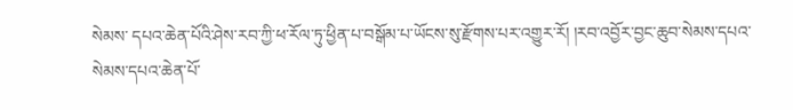སེམས་ དཔའ་ཆེན་པོའི་ཤེས་རབ་ཀྱི་ཕ་རོལ་ཏུ་ཕྱིན་པ་བསྒོམ་པ་ཡོངས་སུ་རྫོགས་པར་འགྱུར་རོ། །རབ་འབྱོར་བྱང་ཆུབ་སེམས་དཔའ་སེམས་དཔའ་ཆེན་པོ་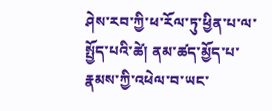ཤེས་རབ་ཀྱི་ཕ་རོལ་ཏུ་ཕྱིན་པ་ལ་སྤྱོད་པའི་ཚེ། ནམ་ཚད་མྱོད་པ་རྣམས་ཀྱི་འཕེལ་བ་ཡང་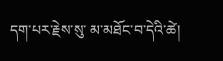དག་པར་རྗེས་སུ་ མ་མཐོང་བ་དེའི་ཚེ།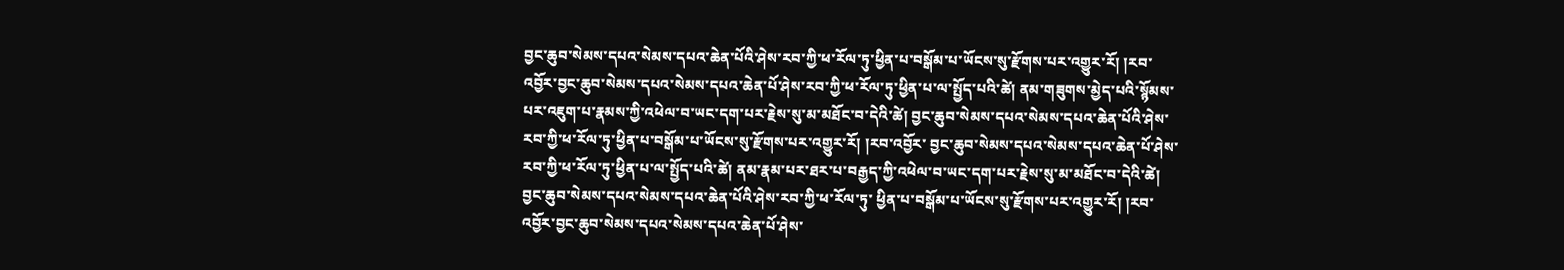བྱང་ཆུབ་སེམས་དཔའ་སེམས་དཔའ་ཆེན་པོའི་ཤེས་རབ་ཀྱི་ཕ་རོལ་ཏུ་ཕྱིན་པ་བསྒོམ་པ་ཡོངས་སུ་རྫོགས་པར་འགྱུར་རོ། །རབ་འབྱོར་བྱང་ཆུབ་སེམས་དཔའ་སེམས་དཔའ་ཆེན་པོ་ཤེས་རབ་ཀྱི་ཕ་རོལ་ཏུ་ཕྱིན་པ་ལ་སྤྱོད་པའི་ཚེ། ནམ་གཟུགས་མྱེད་པའི་སྙོམས་པར་འཇུག་པ་རྣམས་ཀྱི་འཕེལ་བ་ཡང་དག་པར་རྗེས་སུ་མ་མཐོང་བ་དེའི་ཚེ། བྱང་ཆུབ་སེམས་དཔའ་སེམས་དཔའ་ཆེན་པོའི་ཤེས་རབ་ཀྱི་ཕ་རོལ་ཏུ་ཕྱིན་པ་བསྒོམ་པ་ཡོངས་སུ་རྫོགས་པར་འགྱུར་རོ། །རབ་འབྱོར་ བྱང་ཆུབ་སེམས་དཔའ་སེམས་དཔའ་ཆེན་པོ་ཤེས་རབ་ཀྱི་ཕ་རོལ་ཏུ་ཕྱིན་པ་ལ་སྤྱོད་པའི་ཚེ། ནམ་རྣམ་པར་ཐར་པ་བརྒྱད་ཀྱི་འཕེལ་བ་ཡང་དག་པར་རྗེས་སུ་མ་མཐོང་བ་དེའི་ཚེ། བྱང་ཆུབ་སེམས་དཔའ་སེམས་དཔའ་ཆེན་པོའི་ཤེས་རབ་ཀྱི་ཕ་རོལ་ཏུ་ ཕྱིན་པ་བསྒོམ་པ་ཡོངས་སུ་རྫོགས་པར་འགྱུར་རོ། །རབ་འབྱོར་བྱང་ཆུབ་སེམས་དཔའ་སེམས་དཔའ་ཆེན་པོ་ཤེས་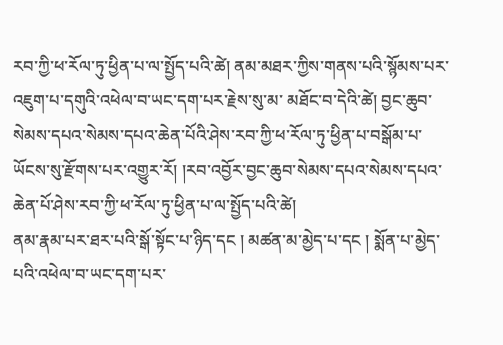རབ་ཀྱི་ཕ་རོལ་ཏུ་ཕྱིན་པ་ལ་སྤྱོད་པའི་ཚེ། ནམ་མཐར་ཀྱིས་གནས་པའི་སྙོམས་པར་འཇུག་པ་དགུའི་འཕེལ་བ་ཡང་དག་པར་རྗེས་སུ་མ་ མཐོང་བ་དེའི་ཚེ། བྱང་ཆུབ་སེམས་དཔའ་སེམས་དཔའ་ཆེན་པོའི་ཤེས་རབ་ཀྱི་ཕ་རོལ་ཏུ་ཕྱིན་པ་བསྒོམ་པ་ཡོངས་སུ་རྫོགས་པར་འགྱུར་རོ། །རབ་འབྱོར་བྱང་ཆུབ་སེམས་དཔའ་སེམས་དཔའ་ཆེན་པོ་ཤེས་རབ་ཀྱི་ཕ་རོལ་ཏུ་ཕྱིན་པ་ལ་སྤྱོད་པའི་ཚེ།
ནམ་རྣམ་པར་ཐར་པའི་སྒོ་སྟོང་པ་ཉིད་དང ། མཚན་མ་མྱེད་པ་དང ། སྨོན་པ་མྱེད་པའི་འཕེལ་བ་ཡང་དག་པར་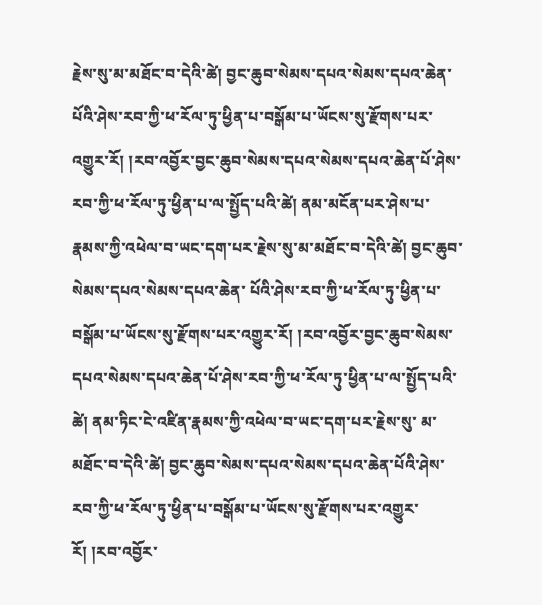རྗེས་སུ་མ་མཐོང་བ་དེའི་ཚེ། བྱང་ཆུབ་སེམས་དཔའ་སེམས་དཔའ་ཆེན་པོའི་ཤེས་རབ་ཀྱི་ཕ་རོལ་ཏུ་ཕྱིན་པ་བསྒོམ་པ་ཡོངས་སུ་རྫོགས་པར་ འགྱུར་རོ། །རབ་འབྱོར་བྱང་ཆུབ་སེམས་དཔའ་སེམས་དཔའ་ཆེན་པོ་ཤེས་རབ་ཀྱི་ཕ་རོལ་ཏུ་ཕྱིན་པ་ལ་སྤྱོད་པའི་ཚེ། ནམ་མངོན་པར་ཤེས་པ་རྣམས་ཀྱི་འཕེལ་བ་ཡང་དག་པར་རྗེས་སུ་མ་མཐོང་བ་དེའི་ཚེ། བྱང་ཆུབ་སེམས་དཔའ་སེམས་དཔའ་ཆེན་ པོའི་ཤེས་རབ་ཀྱི་ཕ་རོལ་ཏུ་ཕྱིན་པ་བསྒོམ་པ་ཡོངས་སུ་རྫོགས་པར་འགྱུར་རོ། །རབ་འབྱོར་བྱང་ཆུབ་སེམས་དཔའ་སེམས་དཔའ་ཆེན་པོ་ཤེས་རབ་ཀྱི་ཕ་རོལ་ཏུ་ཕྱིན་པ་ལ་སྤྱོད་པའི་ཚེ། ནམ་ཏིང་ངེ་འཛིན་རྣམས་ཀྱི་འཕེལ་བ་ཡང་དག་པར་རྗེས་སུ་ མ་མཐོང་བ་དེའི་ཚེ། བྱང་ཆུབ་སེམས་དཔའ་སེམས་དཔའ་ཆེན་པོའི་ཤེས་རབ་ཀྱི་ཕ་རོལ་ཏུ་ཕྱིན་པ་བསྒོམ་པ་ཡོངས་སུ་རྫོགས་པར་འགྱུར་རོ། །རབ་འབྱོར་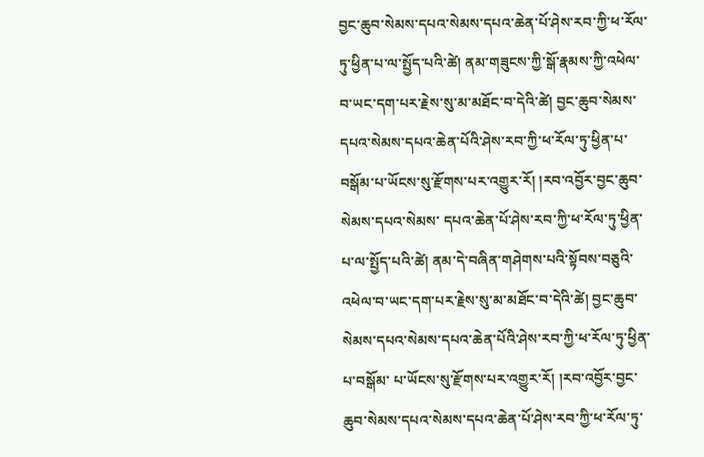བྱང་ཆུབ་སེམས་དཔའ་སེམས་དཔའ་ཆེན་པོ་ཤེས་རབ་ཀྱི་ཕ་རོལ་ཏུ་ཕྱིན་པ་ལ་སྤྱོད་པའི་ཚེ། ནམ་གཟུངས་ཀྱི་སྒོ་རྣམས་ཀྱི་འཕེལ་བ་ཡང་དག་པར་རྗེས་སུ་མ་མཐོང་བ་དེའི་ཚེ། བྱང་ཆུབ་སེམས་དཔའ་སེམས་དཔའ་ཆེན་པོའི་ཤེས་རབ་ཀྱི་ཕ་རོལ་ཏུ་ཕྱིན་པ་བསྒོམ་པ་ཡོངས་སུ་རྫོགས་པར་འགྱུར་རོ། །རབ་འབྱོར་བྱང་ཆུབ་སེམས་དཔའ་སེམས་ དཔའ་ཆེན་པོ་ཤེས་རབ་ཀྱི་ཕ་རོལ་ཏུ་ཕྱིན་པ་ལ་སྤྱོད་པའི་ཚེ། ནམ་དེ་བཞིན་གཤེགས་པའི་སྟོབས་བཅུའི་འཕེལ་བ་ཡང་དག་པར་རྗེས་སུ་མ་མཐོང་བ་དེའི་ཚེ། བྱང་ཆུབ་སེམས་དཔའ་སེམས་དཔའ་ཆེན་པོའི་ཤེས་རབ་ཀྱི་ཕ་རོལ་ཏུ་ཕྱིན་པ་བསྒོམ་ པ་ཡོངས་སུ་རྫོགས་པར་འགྱུར་རོ། །རབ་འབྱོར་བྱང་ཆུབ་སེམས་དཔའ་སེམས་དཔའ་ཆེན་པོ་ཤེས་རབ་ཀྱི་ཕ་རོལ་ཏུ་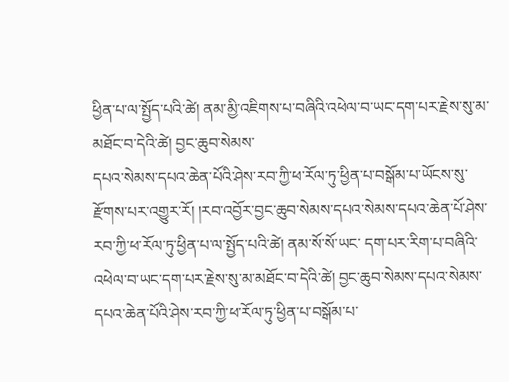ཕྱིན་པ་ལ་སྤྱོད་པའི་ཚེ། ནམ་མྱི་འཇིགས་པ་བཞིའི་འཕེལ་བ་ཡང་དག་པར་རྗེས་སུ་མ་མཐོང་བ་དེའི་ཚེ། བྱང་ཆུབ་སེམས་
དཔའ་སེམས་དཔའ་ཆེན་པོའི་ཤེས་རབ་ཀྱི་ཕ་རོལ་ཏུ་ཕྱིན་པ་བསྒོམ་པ་ཡོངས་སུ་རྫོགས་པར་འགྱུར་རོ། །རབ་འབྱོར་བྱང་ཆུབ་སེམས་དཔའ་སེམས་དཔའ་ཆེན་པོ་ཤེས་རབ་ཀྱི་ཕ་རོལ་ཏུ་ཕྱིན་པ་ལ་སྤྱོད་པའི་ཚེ། ནམ་སོ་སོ་ཡང་ དག་པར་རིག་པ་བཞིའི་འཕེལ་བ་ཡང་དག་པར་རྗེས་སུ་མ་མཐོང་བ་དེའི་ཚེ། བྱང་ཆུབ་སེམས་དཔའ་སེམས་དཔའ་ཆེན་པོའི་ཤེས་རབ་ཀྱི་ཕ་རོལ་ཏུ་ཕྱིན་པ་བསྒོམ་པ་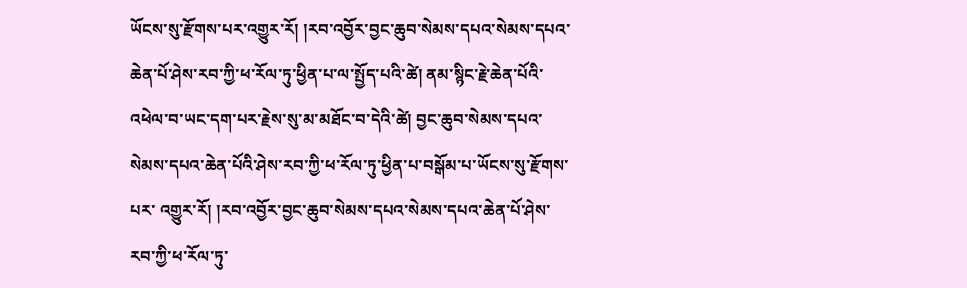ཡོངས་སུ་རྫོགས་པར་འགྱུར་རོ། །རབ་འབྱོར་བྱང་ཆུབ་སེམས་དཔའ་སེམས་དཔའ་ ཆེན་པོ་ཤེས་རབ་ཀྱི་ཕ་རོལ་ཏུ་ཕྱིན་པ་ལ་སྤྱོད་པའི་ཚེ། ནམ་སྙིང་རྗེ་ཆེན་པོའི་འཕེལ་བ་ཡང་དག་པར་རྗེས་སུ་མ་མཐོང་བ་དེའི་ཚེ། བྱང་ཆུབ་སེམས་དཔའ་སེམས་དཔའ་ཆེན་པོའི་ཤེས་རབ་ཀྱི་ཕ་རོལ་ཏུ་ཕྱིན་པ་བསྒོམ་པ་ཡོངས་སུ་རྫོགས་པར་ འགྱུར་རོ། །རབ་འབྱོར་བྱང་ཆུབ་སེམས་དཔའ་སེམས་དཔའ་ཆེན་པོ་ཤེས་རབ་ཀྱི་ཕ་རོལ་ཏུ་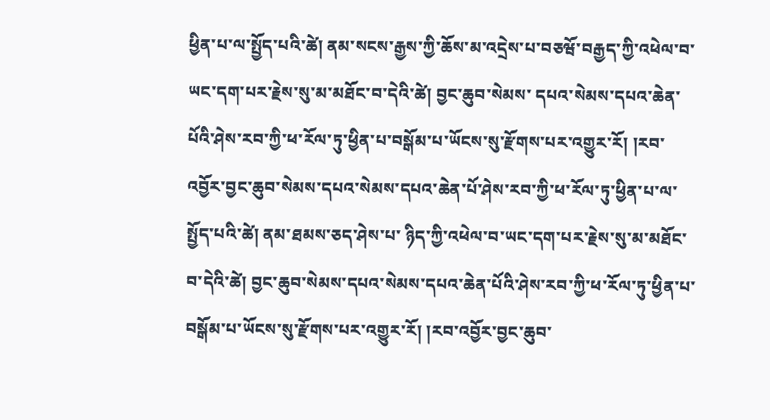ཕྱིན་པ་ལ་སྤྱོད་པའི་ཚེ། ནམ་སངས་རྒྱས་ཀྱི་ཆོས་མ་འདྲེས་པ་བཅཝོ་བརྒྱད་ཀྱི་འཕེལ་བ་ཡང་དག་པར་རྗེས་སུ་མ་མཐོང་བ་དེའི་ཚེ། བྱང་ཆུབ་སེམས་ དཔའ་སེམས་དཔའ་ཆེན་པོའི་ཤེས་རབ་ཀྱི་ཕ་རོལ་ཏུ་ཕྱིན་པ་བསྒོམ་པ་ཡོངས་སུ་རྫོགས་པར་འགྱུར་རོ། །རབ་འབྱོར་བྱང་ཆུབ་སེམས་དཔའ་སེམས་དཔའ་ཆེན་པོ་ཤེས་རབ་ཀྱི་ཕ་རོལ་ཏུ་ཕྱིན་པ་ལ་སྤྱོད་པའི་ཚེ། ནམ་ཐམས་ཅད་ཤེས་པ་ ཉིད་ཀྱི་འཕེལ་བ་ཡང་དག་པར་རྗེས་སུ་མ་མཐོང་བ་དེའི་ཚེ། བྱང་ཆུབ་སེམས་དཔའ་སེམས་དཔའ་ཆེན་པོའི་ཤེས་རབ་ཀྱི་ཕ་རོལ་ཏུ་ཕྱིན་པ་བསྒོམ་པ་ཡོངས་སུ་རྫོགས་པར་འགྱུར་རོ། །རབ་འབྱོར་བྱང་ཆུབ་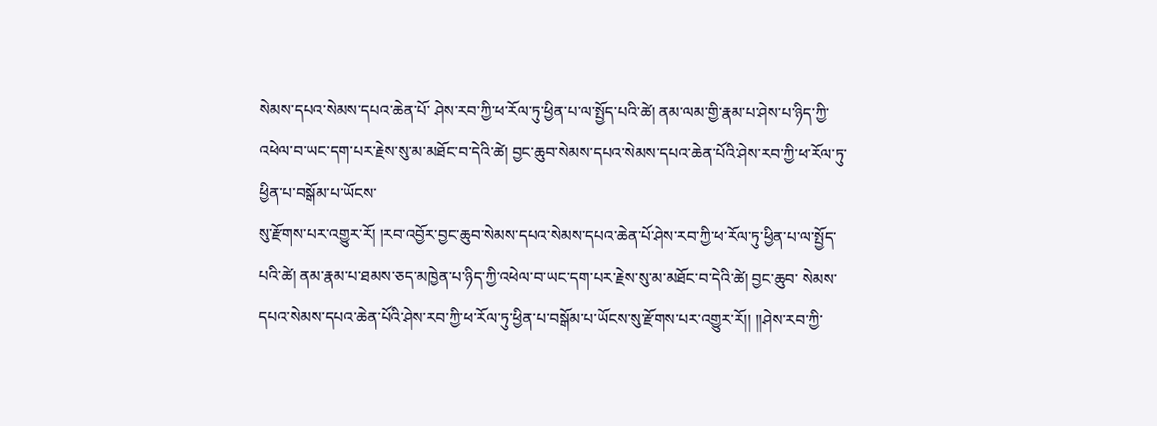སེམས་དཔའ་སེམས་དཔའ་ཆེན་པོ་ ཤེས་རབ་ཀྱི་ཕ་རོལ་ཏུ་ཕྱིན་པ་ལ་སྤྱོད་པའི་ཚེ། ནམ་ལམ་གྱི་རྣམ་པ་ཤེས་པ་ཉིད་ཀྱི་འཕེལ་བ་ཡང་དག་པར་རྗེས་སུ་མ་མཐོང་བ་དེའི་ཚེ། བྱང་ཆུབ་སེམས་དཔའ་སེམས་དཔའ་ཆེན་པོའི་ཤེས་རབ་ཀྱི་ཕ་རོལ་ཏུ་ཕྱིན་པ་བསྒོམ་པ་ཡོངས་
སུ་རྫོགས་པར་འགྱུར་རོ། །རབ་འབྱོར་བྱང་ཆུབ་སེམས་དཔའ་སེམས་དཔའ་ཆེན་པོ་ཤེས་རབ་ཀྱི་ཕ་རོལ་ཏུ་ཕྱིན་པ་ལ་སྤྱོད་པའི་ཚེ། ནམ་རྣམ་པ་ཐམས་ཅད་མཁྱེན་པ་ཉིད་ཀྱི་འཕེལ་བ་ཡང་དག་པར་རྗེས་སུ་མ་མཐོང་བ་དེའི་ཚེ། བྱང་ཆུབ་ སེམས་དཔའ་སེམས་དཔའ་ཆེན་པོའི་ཤེས་རབ་ཀྱི་ཕ་རོལ་ཏུ་ཕྱིན་པ་བསྒོམ་པ་ཡོངས་སུ་རྫོགས་པར་འགྱུར་རོ།། །།ཤེས་རབ་ཀྱི་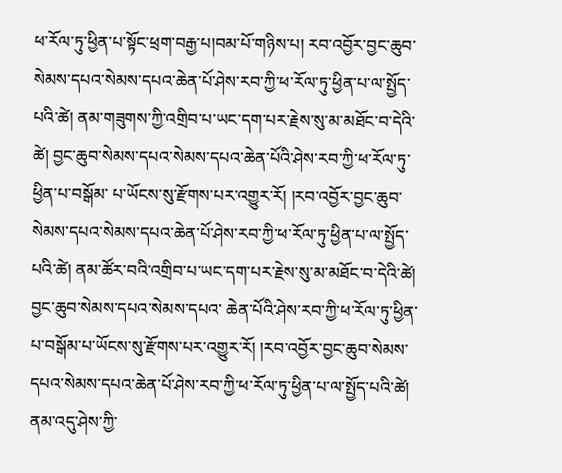ཕ་རོལ་ཏུ་ཕྱིན་པ་སྟོང་ཕྲག་བརྒྱ་པ།བམ་པོ་གཉིས་པ། རབ་འབྱོར་བྱང་ཆུབ་ སེམས་དཔའ་སེམས་དཔའ་ཆེན་པོ་ཤེས་རབ་ཀྱི་ཕ་རོལ་ཏུ་ཕྱིན་པ་ལ་སྤྱོད་པའི་ཚེ། ནམ་གཟུགས་ཀྱི་འགྲིབ་པ་ཡང་དག་པར་རྗེས་སུ་མ་མཐོང་བ་དེའི་ཚེ། བྱང་ཆུབ་སེམས་དཔའ་སེམས་དཔའ་ཆེན་པོའི་ཤེས་རབ་ཀྱི་ཕ་རོལ་ཏུ་ཕྱིན་པ་བསྒོམ་ པ་ཡོངས་སུ་རྫོགས་པར་འགྱུར་རོ། །རབ་འབྱོར་བྱང་ཆུབ་སེམས་དཔའ་སེམས་དཔའ་ཆེན་པོ་ཤེས་རབ་ཀྱི་ཕ་རོལ་ཏུ་ཕྱིན་པ་ལ་སྤྱོད་པའི་ཚེ། ནམ་ཚོར་བའི་འགྲིབ་པ་ཡང་དག་པར་རྗེས་སུ་མ་མཐོང་བ་དེའི་ཚེ། བྱང་ཆུབ་སེམས་དཔའ་སེམས་དཔའ་ ཆེན་པོའི་ཤེས་རབ་ཀྱི་ཕ་རོལ་ཏུ་ཕྱིན་པ་བསྒོམ་པ་ཡོངས་སུ་རྫོགས་པར་འགྱུར་རོ། །རབ་འབྱོར་བྱང་ཆུབ་སེམས་དཔའ་སེམས་དཔའ་ཆེན་པོ་ཤེས་རབ་ཀྱི་ཕ་རོལ་ཏུ་ཕྱིན་པ་ལ་སྤྱོད་པའི་ཚེ། ནམ་འདུ་ཤེས་ཀྱི་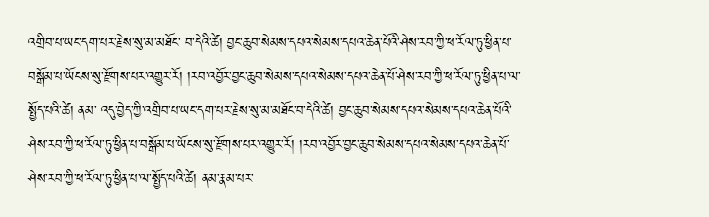འགྲིབ་པ་ཡང་དག་པར་རྗེས་སུ་མ་མཐོང་ བ་དེའི་ཚེ། བྱང་ཆུབ་སེམས་དཔའ་སེམས་དཔའ་ཆེན་པོའི་ཤེས་རབ་ཀྱི་ཕ་རོལ་ཏུ་ཕྱིན་པ་བསྒོམ་པ་ཡོངས་སུ་རྫོགས་པར་འགྱུར་རོ། །རབ་འབྱོར་བྱང་ཆུབ་སེམས་དཔའ་སེམས་དཔའ་ཆེན་པོ་ཤེས་རབ་ཀྱི་ཕ་རོལ་ཏུ་ཕྱིན་པ་ལ་སྤྱོད་པའི་ཚེ། ནམ་ འདུ་བྱེད་ཀྱི་འགྲིབ་པ་ཡང་དག་པར་རྗེས་སུ་མ་མཐོང་བ་དེའི་ཚེ། བྱང་ཆུབ་སེམས་དཔའ་སེམས་དཔའ་ཆེན་པོའི་ཤེས་རབ་ཀྱི་ཕ་རོལ་ཏུ་ཕྱིན་པ་བསྒོམ་པ་ཡོངས་སུ་རྫོགས་པར་འགྱུར་རོ། །རབ་འབྱོར་བྱང་ཆུབ་སེམས་དཔའ་སེམས་དཔའ་ཆེན་པོ་
ཤེས་རབ་ཀྱི་ཕ་རོལ་ཏུ་ཕྱིན་པ་ལ་སྤྱོད་པའི་ཚེ། ནམ་རྣམ་པར་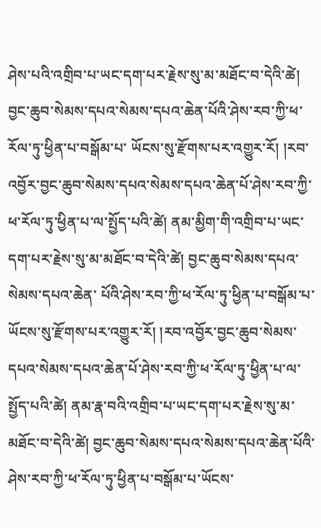ཤེས་པའི་འགྲིབ་པ་ཡང་དག་པར་རྗེས་སུ་མ་མཐོང་བ་དེའི་ཚེ། བྱང་ཆུབ་སེམས་དཔའ་སེམས་དཔའ་ཆེན་པོའི་ཤེས་རབ་ཀྱི་ཕ་རོལ་ཏུ་ཕྱིན་པ་བསྒོམ་པ་ ཡོངས་སུ་རྫོགས་པར་འགྱུར་རོ། །རབ་འབྱོར་བྱང་ཆུབ་སེམས་དཔའ་སེམས་དཔའ་ཆེན་པོ་ཤེས་རབ་ཀྱི་ཕ་རོལ་ཏུ་ཕྱིན་པ་ལ་སྤྱོད་པའི་ཚེ། ནམ་མྱིག་གི་འགྲིབ་པ་ཡང་དག་པར་རྗེས་སུ་མ་མཐོང་བ་དེའི་ཚེ། བྱང་ཆུབ་སེམས་དཔའ་སེམས་དཔའ་ཆེན་ པོའི་ཤེས་རབ་ཀྱི་ཕ་རོལ་ཏུ་ཕྱིན་པ་བསྒོམ་པ་ཡོངས་སུ་རྫོགས་པར་འགྱུར་རོ། །རབ་འབྱོར་བྱང་ཆུབ་སེམས་དཔའ་སེམས་དཔའ་ཆེན་པོ་ཤེས་རབ་ཀྱི་ཕ་རོལ་ཏུ་ཕྱིན་པ་ལ་སྤྱོད་པའི་ཚེ། ནམ་རྣ་བའི་འགྲིབ་པ་ཡང་དག་པར་རྗེས་སུ་མ་མཐོང་བ་དེའི་ཚེ། བྱང་ཆུབ་སེམས་དཔའ་སེམས་དཔའ་ཆེན་པོའི་ཤེས་རབ་ཀྱི་ཕ་རོལ་ཏུ་ཕྱིན་པ་བསྒོམ་པ་ཡོངས་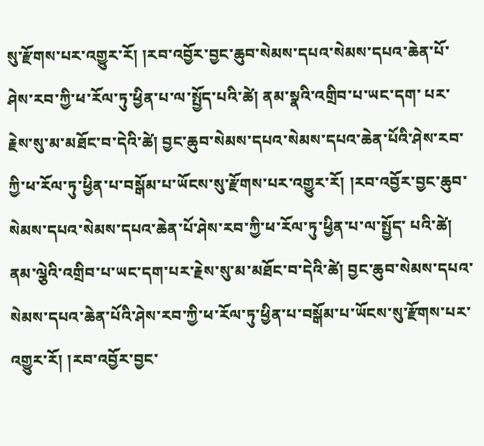སུ་རྫོགས་པར་འགྱུར་རོ། །རབ་འབྱོར་བྱང་ཆུབ་སེམས་དཔའ་སེམས་དཔའ་ཆེན་པོ་ཤེས་རབ་ཀྱི་ཕ་རོལ་ཏུ་ཕྱིན་པ་ལ་སྤྱོད་པའི་ཚེ། ནམ་སྣའི་འགྲིབ་པ་ཡང་དག་ པར་རྗེས་སུ་མ་མཐོང་བ་དེའི་ཚེ། བྱང་ཆུབ་སེམས་དཔའ་སེམས་དཔའ་ཆེན་པོའི་ཤེས་རབ་ཀྱི་ཕ་རོལ་ཏུ་ཕྱིན་པ་བསྒོམ་པ་ཡོངས་སུ་རྫོགས་པར་འགྱུར་རོ། །རབ་འབྱོར་བྱང་ཆུབ་སེམས་དཔའ་སེམས་དཔའ་ཆེན་པོ་ཤེས་རབ་ཀྱི་ཕ་རོལ་ཏུ་ཕྱིན་པ་ལ་སྤྱོད་ པའི་ཚེ། ནམ་ལྕེའི་འགྲིབ་པ་ཡང་དག་པར་རྗེས་སུ་མ་མཐོང་བ་དེའི་ཚེ། བྱང་ཆུབ་སེམས་དཔའ་སེམས་དཔའ་ཆེན་པོའི་ཤེས་རབ་ཀྱི་ཕ་རོལ་ཏུ་ཕྱིན་པ་བསྒོམ་པ་ཡོངས་སུ་རྫོགས་པར་འགྱུར་རོ། །རབ་འབྱོར་བྱང་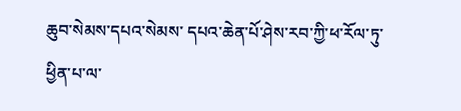ཆུབ་སེམས་དཔའ་སེམས་ དཔའ་ཆེན་པོ་ཤེས་རབ་ཀྱི་ཕ་རོལ་ཏུ་ཕྱིན་པ་ལ་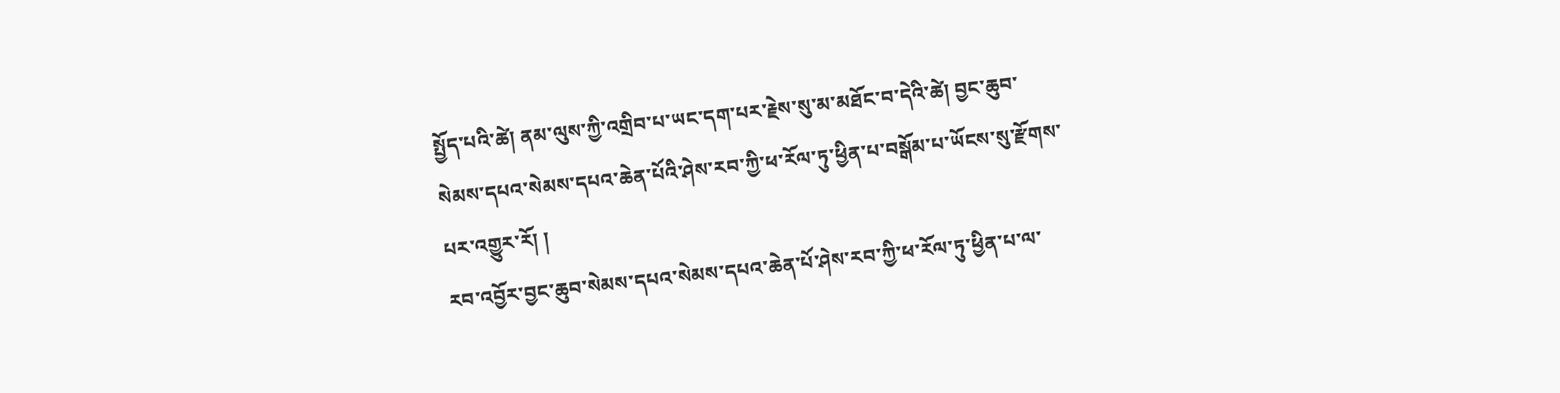སྤྱོད་པའི་ཚེ། ནམ་ལུས་ཀྱི་འགྲིབ་པ་ཡང་དག་པར་རྗེས་སུ་མ་མཐོང་བ་དེའི་ཚེ། བྱང་ཆུབ་སེམས་དཔའ་སེམས་དཔའ་ཆེན་པོའི་ཤེས་རབ་ཀྱི་ཕ་རོལ་ཏུ་ཕྱིན་པ་བསྒོམ་པ་ཡོངས་སུ་རྫོགས་པར་འགྱུར་རོ། །
རབ་འབྱོར་བྱང་ཆུབ་སེམས་དཔའ་སེམས་དཔའ་ཆེན་པོ་ཤེས་རབ་ཀྱི་ཕ་རོལ་ཏུ་ཕྱིན་པ་ལ་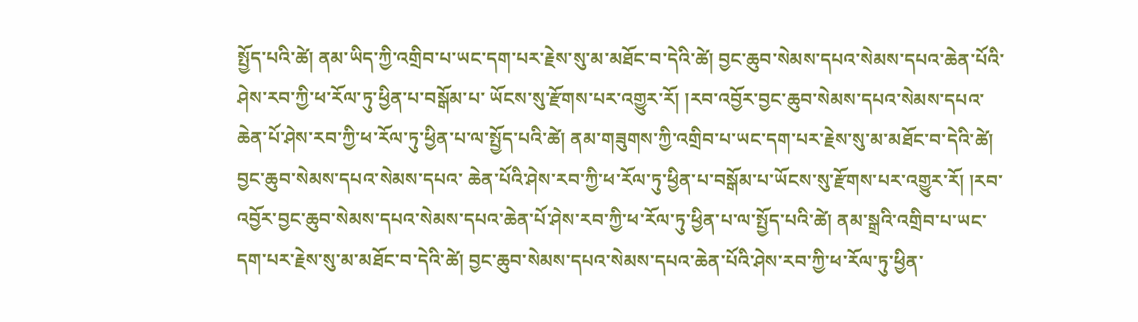སྤྱོད་པའི་ཚེ། ནམ་ཡིད་ཀྱི་འགྲིབ་པ་ཡང་དག་པར་རྗེས་སུ་མ་མཐོང་བ་དེའི་ཚེ། བྱང་ཆུབ་སེམས་དཔའ་སེམས་དཔའ་ཆེན་པོའི་ཤེས་རབ་ཀྱི་ཕ་རོལ་ཏུ་ཕྱིན་པ་བསྒོམ་པ་ ཡོངས་སུ་རྫོགས་པར་འགྱུར་རོ། །རབ་འབྱོར་བྱང་ཆུབ་སེམས་དཔའ་སེམས་དཔའ་ཆེན་པོ་ཤེས་རབ་ཀྱི་ཕ་རོལ་ཏུ་ཕྱིན་པ་ལ་སྤྱོད་པའི་ཚེ། ནམ་གཟུགས་ཀྱི་འགྲིབ་པ་ཡང་དག་པར་རྗེས་སུ་མ་མཐོང་བ་དེའི་ཚེ། བྱང་ཆུབ་སེམས་དཔའ་སེམས་དཔའ་ ཆེན་པོའི་ཤེས་རབ་ཀྱི་ཕ་རོལ་ཏུ་ཕྱིན་པ་བསྒོམ་པ་ཡོངས་སུ་རྫོགས་པར་འགྱུར་རོ། །རབ་འབྱོར་བྱང་ཆུབ་སེམས་དཔའ་སེམས་དཔའ་ཆེན་པོ་ཤེས་རབ་ཀྱི་ཕ་རོལ་ཏུ་ཕྱིན་པ་ལ་སྤྱོད་པའི་ཚེ། ནམ་སྒྲའི་འགྲིབ་པ་ཡང་དག་པར་རྗེས་སུ་མ་མཐོང་བ་དེའི་ཚེ། བྱང་ཆུབ་སེམས་དཔའ་སེམས་དཔའ་ཆེན་པོའི་ཤེས་རབ་ཀྱི་ཕ་རོལ་ཏུ་ཕྱིན་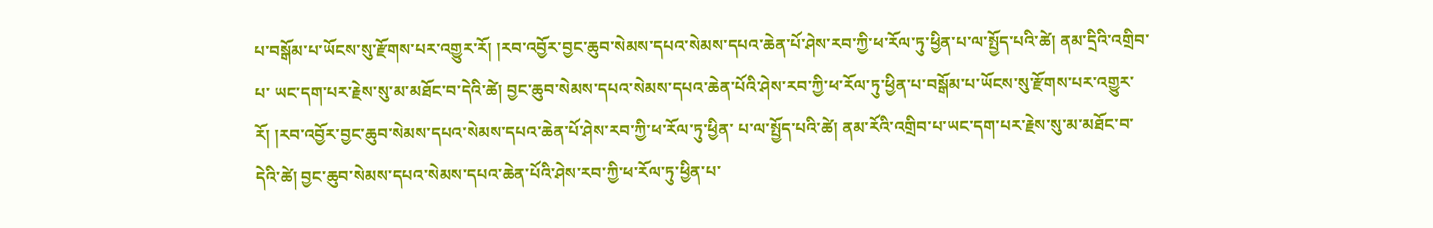པ་བསྒོམ་པ་ཡོངས་སུ་རྫོགས་པར་འགྱུར་རོ། །རབ་འབྱོར་བྱང་ཆུབ་སེམས་དཔའ་སེམས་དཔའ་ཆེན་པོ་ཤེས་རབ་ཀྱི་ཕ་རོལ་ཏུ་ཕྱིན་པ་ལ་སྤྱོད་པའི་ཚེ། ནམ་དྲིའི་འགྲིབ་པ་ ཡང་དག་པར་རྗེས་སུ་མ་མཐོང་བ་དེའི་ཚེ། བྱང་ཆུབ་སེམས་དཔའ་སེམས་དཔའ་ཆེན་པོའི་ཤེས་རབ་ཀྱི་ཕ་རོལ་ཏུ་ཕྱིན་པ་བསྒོམ་པ་ཡོངས་སུ་རྫོགས་པར་འགྱུར་རོ། །རབ་འབྱོར་བྱང་ཆུབ་སེམས་དཔའ་སེམས་དཔའ་ཆེན་པོ་ཤེས་རབ་ཀྱི་ཕ་རོལ་ཏུ་ཕྱིན་ པ་ལ་སྤྱོད་པའི་ཚེ། ནམ་རོའི་འགྲིབ་པ་ཡང་དག་པར་རྗེས་སུ་མ་མཐོང་བ་དེའི་ཚེ། བྱང་ཆུབ་སེམས་དཔའ་སེམས་དཔའ་ཆེན་པོའི་ཤེས་རབ་ཀྱི་ཕ་རོལ་ཏུ་ཕྱིན་པ་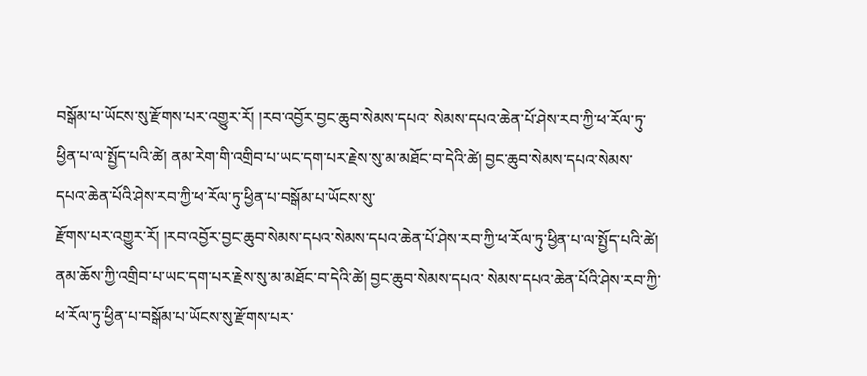བསྒོམ་པ་ཡོངས་སུ་རྫོགས་པར་འགྱུར་རོ། །རབ་འབྱོར་བྱང་ཆུབ་སེམས་དཔའ་ སེམས་དཔའ་ཆེན་པོ་ཤེས་རབ་ཀྱི་ཕ་རོལ་ཏུ་ཕྱིན་པ་ལ་སྤྱོད་པའི་ཚེ། ནམ་རེག་གི་འགྲིབ་པ་ཡང་དག་པར་རྗེས་སུ་མ་མཐོང་བ་དེའི་ཚེ། བྱང་ཆུབ་སེམས་དཔའ་སེམས་དཔའ་ཆེན་པོའི་ཤེས་རབ་ཀྱི་ཕ་རོལ་ཏུ་ཕྱིན་པ་བསྒོམ་པ་ཡོངས་སུ་
རྫོགས་པར་འགྱུར་རོ། །རབ་འབྱོར་བྱང་ཆུབ་སེམས་དཔའ་སེམས་དཔའ་ཆེན་པོ་ཤེས་རབ་ཀྱི་ཕ་རོལ་ཏུ་ཕྱིན་པ་ལ་སྤྱོད་པའི་ཚེ། ནམ་ཆོས་ཀྱི་འགྲིབ་པ་ཡང་དག་པར་རྗེས་སུ་མ་མཐོང་བ་དེའི་ཚེ། བྱང་ཆུབ་སེམས་དཔའ་ སེམས་དཔའ་ཆེན་པོའི་ཤེས་རབ་ཀྱི་ཕ་རོལ་ཏུ་ཕྱིན་པ་བསྒོམ་པ་ཡོངས་སུ་རྫོགས་པར་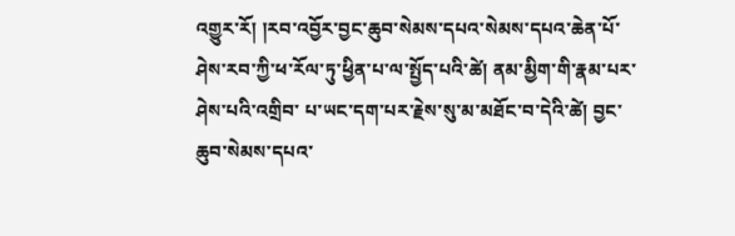འགྱུར་རོ། །རབ་འབྱོར་བྱང་ཆུབ་སེམས་དཔའ་སེམས་དཔའ་ཆེན་པོ་ཤེས་རབ་ཀྱི་ཕ་རོལ་ཏུ་ཕྱིན་པ་ལ་སྤྱོད་པའི་ཚེ། ནམ་མྱིག་གི་རྣམ་པར་ཤེས་པའི་འགྲིབ་ པ་ཡང་དག་པར་རྗེས་སུ་མ་མཐོང་བ་དེའི་ཚེ། བྱང་ཆུབ་སེམས་དཔའ་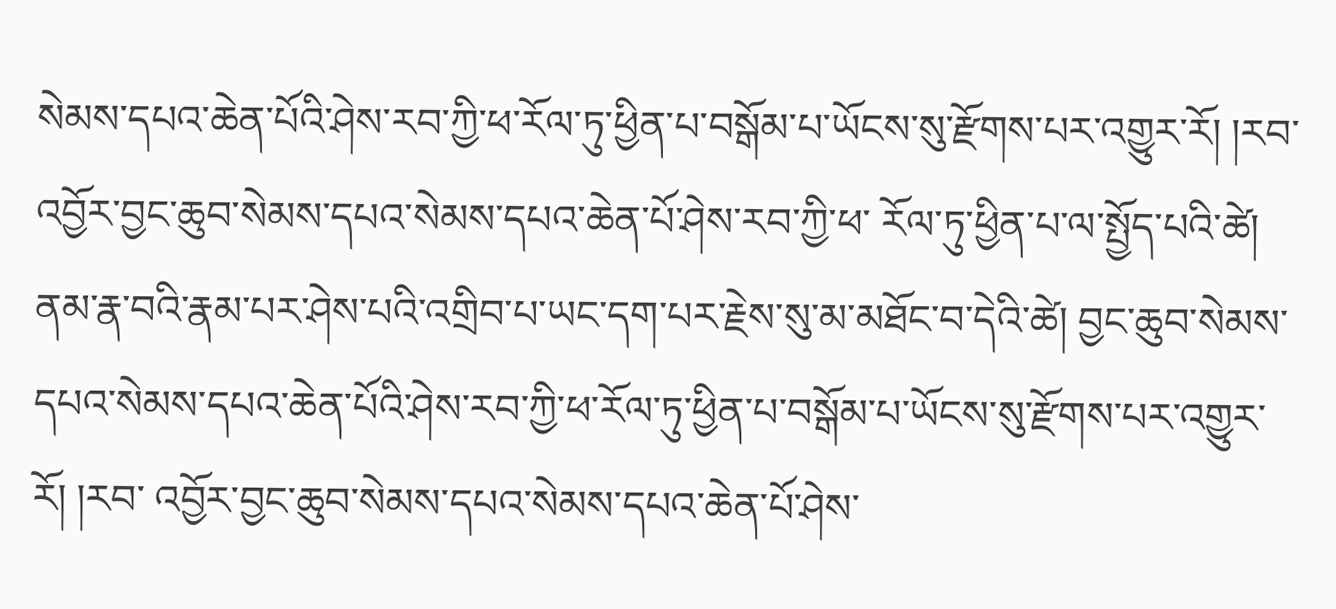སེམས་དཔའ་ཆེན་པོའི་ཤེས་རབ་ཀྱི་ཕ་རོལ་ཏུ་ཕྱིན་པ་བསྒོམ་པ་ཡོངས་སུ་རྫོགས་པར་འགྱུར་རོ། །རབ་འབྱོར་བྱང་ཆུབ་སེམས་དཔའ་སེམས་དཔའ་ཆེན་པོ་ཤེས་རབ་ཀྱི་ཕ་ རོལ་ཏུ་ཕྱིན་པ་ལ་སྤྱོད་པའི་ཚེ། ནམ་རྣ་བའི་རྣམ་པར་ཤེས་པའི་འགྲིབ་པ་ཡང་དག་པར་རྗེས་སུ་མ་མཐོང་བ་དེའི་ཚེ། བྱང་ཆུབ་སེམས་དཔའ་སེམས་དཔའ་ཆེན་པོའི་ཤེས་རབ་ཀྱི་ཕ་རོལ་ཏུ་ཕྱིན་པ་བསྒོམ་པ་ཡོངས་སུ་རྫོགས་པར་འགྱུར་རོ། །རབ་ འབྱོར་བྱང་ཆུབ་སེམས་དཔའ་སེམས་དཔའ་ཆེན་པོ་ཤེས་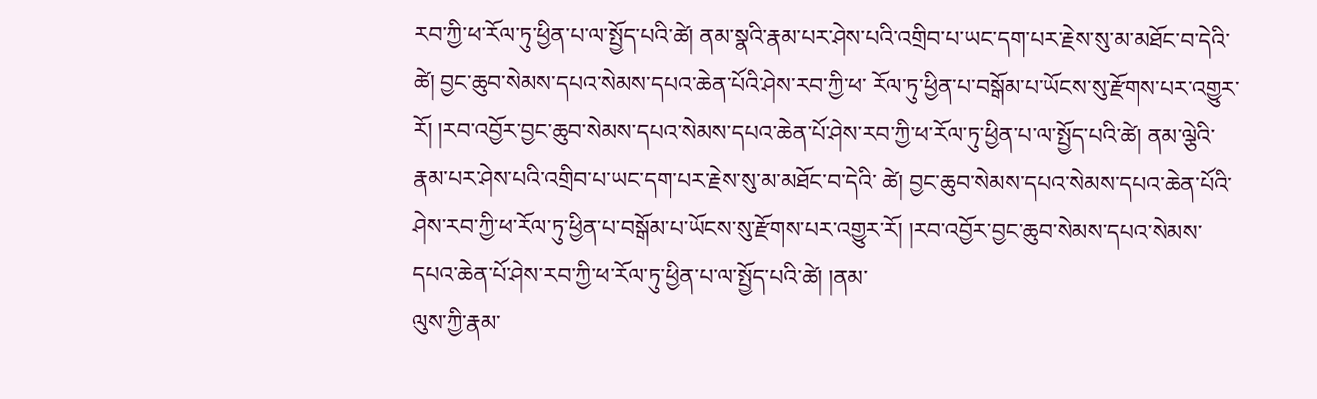རབ་ཀྱི་ཕ་རོལ་ཏུ་ཕྱིན་པ་ལ་སྤྱོད་པའི་ཚེ། ནམ་སྣའི་རྣམ་པར་ཤེས་པའི་འགྲིབ་པ་ཡང་དག་པར་རྗེས་སུ་མ་མཐོང་བ་དེའི་ཚེ། བྱང་ཆུབ་སེམས་དཔའ་སེམས་དཔའ་ཆེན་པོའི་ཤེས་རབ་ཀྱི་ཕ་ རོལ་ཏུ་ཕྱིན་པ་བསྒོམ་པ་ཡོངས་སུ་རྫོགས་པར་འགྱུར་རོ། །རབ་འབྱོར་བྱང་ཆུབ་སེམས་དཔའ་སེམས་དཔའ་ཆེན་པོ་ཤེས་རབ་ཀྱི་ཕ་རོལ་ཏུ་ཕྱིན་པ་ལ་སྤྱོད་པའི་ཚེ། ནམ་ལྕེའི་རྣམ་པར་ཤེས་པའི་འགྲིབ་པ་ཡང་དག་པར་རྗེས་སུ་མ་མཐོང་བ་དེའི་ ཚེ། བྱང་ཆུབ་སེམས་དཔའ་སེམས་དཔའ་ཆེན་པོའི་ཤེས་རབ་ཀྱི་ཕ་རོལ་ཏུ་ཕྱིན་པ་བསྒོམ་པ་ཡོངས་སུ་རྫོགས་པར་འགྱུར་རོ། །རབ་འབྱོར་བྱང་ཆུབ་སེམས་དཔའ་སེམས་དཔའ་ཆེན་པོ་ཤེས་རབ་ཀྱི་ཕ་རོལ་ཏུ་ཕྱིན་པ་ལ་སྤྱོད་པའི་ཚེ། །ནམ་
ལུས་ཀྱི་རྣམ་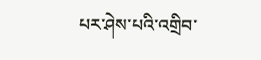པར་ཤེས་པའི་འགྲིབ་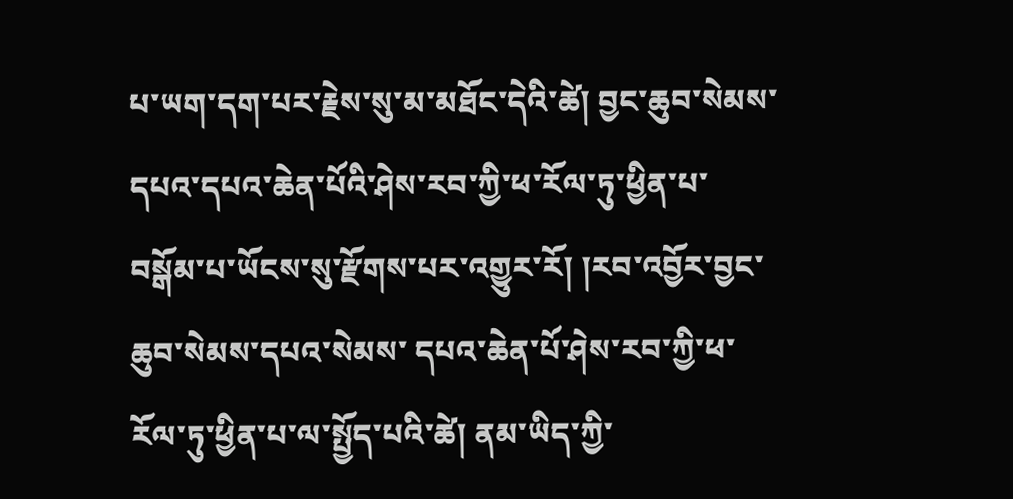པ་ཡག་དག་པར་རྗེས་སུ་མ་མཐོང་དེའི་ཚེ། བྱང་ཆུབ་སེམས་དཔའ་དཔའ་ཆེན་པོའི་ཤེས་རབ་ཀྱི་ཕ་རོལ་ཏུ་ཕྱིན་པ་བསྒོམ་པ་ཡོངས་སུ་རྫོགས་པར་འགྱུར་རོ། །རབ་འབྱོར་བྱང་ཆུབ་སེམས་དཔའ་སེམས་ དཔའ་ཆེན་པོ་ཤེས་རབ་ཀྱི་ཕ་རོལ་ཏུ་ཕྱིན་པ་ལ་སྤྱོད་པའི་ཚེ། ནམ་ཡིད་ཀྱི་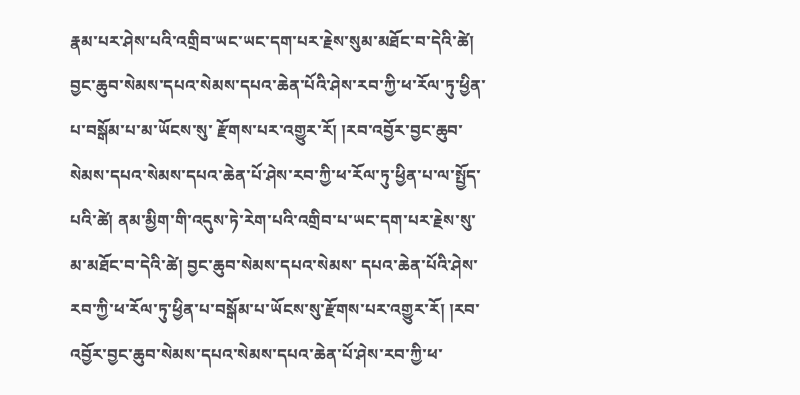རྣམ་པར་ཤེས་པའི་འགྲིབ་ཡང་ཡང་དག་པར་རྗེས་སུམ་མཐོང་བ་དེའི་ཚེ། བྱང་ཆུབ་སེམས་དཔའ་སེམས་དཔའ་ཆེན་པོའི་ཤེས་རབ་ཀྱི་ཕ་རོལ་ཏུ་ཕྱིན་པ་བསྒོམ་པ་མ་ཡོངས་སུ་ རྫོགས་པར་འགྱུར་རོ། །རབ་འབྱོར་བྱང་ཆུབ་སེམས་དཔའ་སེམས་དཔའ་ཆེན་པོ་ཤེས་རབ་ཀྱི་ཕ་རོལ་ཏུ་ཕྱིན་པ་ལ་སྤྱོད་པའི་ཚེ། ནམ་མྱིག་གི་འདུས་ཏེ་རེག་པའི་འགྲིབ་པ་ཡང་དག་པར་རྗེས་སུ་མ་མཐོང་བ་དེའི་ཚེ། བྱང་ཆུབ་སེམས་དཔའ་སེམས་ དཔའ་ཆེན་པོའི་ཤེས་རབ་ཀྱི་ཕ་རོལ་ཏུ་ཕྱིན་པ་བསྒོམ་པ་ཡོངས་སུ་རྫོགས་པར་འགྱུར་རོ། །རབ་འབྱོར་བྱང་ཆུབ་སེམས་དཔའ་སེམས་དཔའ་ཆེན་པོ་ཤེས་རབ་ཀྱི་ཕ་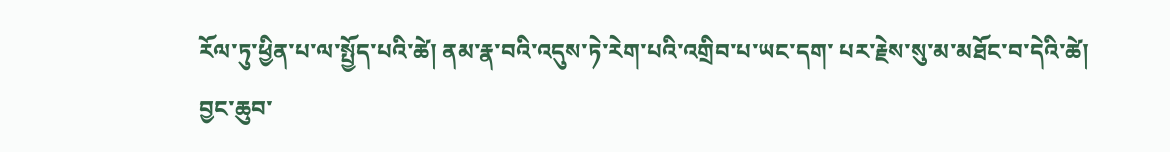རོལ་ཏུ་ཕྱིན་པ་ལ་སྤྱོད་པའི་ཚེ། ནམ་རྣ་བའི་འདུས་ཏེ་རེག་པའི་འགྲིབ་པ་ཡང་དག་ པར་རྗེས་སུ་མ་མཐོང་བ་དེའི་ཚེ། བྱང་ཆུབ་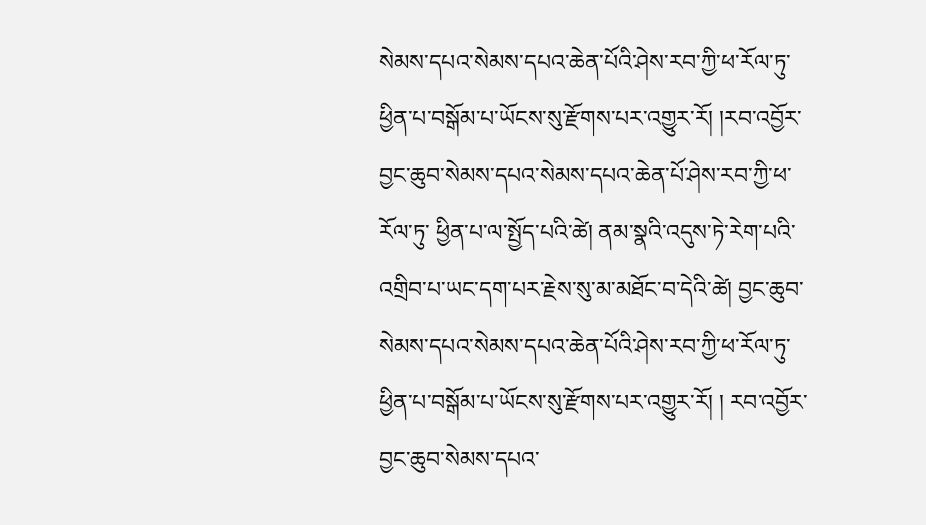སེམས་དཔའ་སེམས་དཔའ་ཆེན་པོའི་ཤེས་རབ་ཀྱི་ཕ་རོལ་ཏུ་ཕྱིན་པ་བསྒོམ་པ་ཡོངས་སུ་རྫོགས་པར་འགྱུར་རོ། །རབ་འབྱོར་བྱང་ཆུབ་སེམས་དཔའ་སེམས་དཔའ་ཆེན་པོ་ཤེས་རབ་ཀྱི་ཕ་རོལ་ཏུ་ ཕྱིན་པ་ལ་སྤྱོད་པའི་ཚེ། ནམ་སྣའི་འདུས་ཏེ་རེག་པའི་འགྲིབ་པ་ཡང་དག་པར་རྗེས་སུ་མ་མཐོང་བ་དེའི་ཚེ། བྱང་ཆུབ་སེམས་དཔའ་སེམས་དཔའ་ཆེན་པོའི་ཤེས་རབ་ཀྱི་ཕ་རོལ་ཏུ་ཕྱིན་པ་བསྒོམ་པ་ཡོངས་སུ་རྫོགས་པར་འགྱུར་རོ། ། རབ་འབྱོར་བྱང་ཆུབ་སེམས་དཔའ་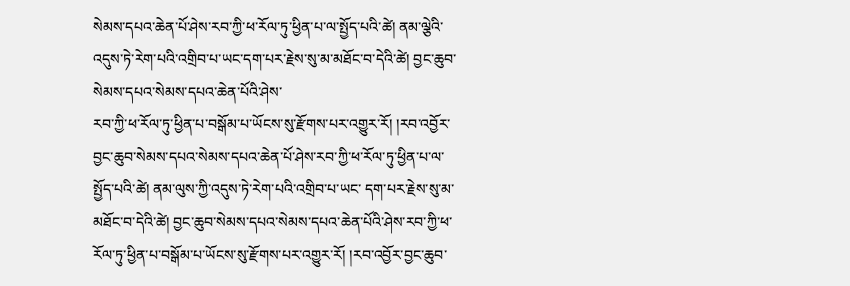སེམས་དཔའ་ཆེན་པོ་ཤེས་རབ་ཀྱི་ཕ་རོལ་ཏུ་ཕྱིན་པ་ལ་སྤྱོད་པའི་ཚེ། ནམ་ལྕེའི་འདུས་ཏེ་རེག་པའི་འགྲིབ་པ་ཡང་དག་པར་རྗེས་སུ་མ་མཐོང་བ་དེའི་ཚེ། བྱང་ཆུབ་སེམས་དཔའ་སེམས་དཔའ་ཆེན་པོའི་ཤེས་
རབ་ཀྱི་ཕ་རོལ་ཏུ་ཕྱིན་པ་བསྒོམ་པ་ཡོངས་སུ་རྫོགས་པར་འགྱུར་རོ། །རབ་འབྱོར་བྱང་ཆུབ་སེམས་དཔའ་སེམས་དཔའ་ཆེན་པོ་ཤེས་རབ་ཀྱི་ཕ་རོལ་ཏུ་ཕྱིན་པ་ལ་སྤྱོད་པའི་ཚེ། ནམ་ལུས་ཀྱི་འདུས་ཏེ་རེག་པའི་འགྲིབ་པ་ཡང་ དག་པར་རྗེས་སུ་མ་མཐོང་བ་དེའི་ཚེ། བྱང་ཆུབ་སེམས་དཔའ་སེམས་དཔའ་ཆེན་པོའི་ཤེས་རབ་ཀྱི་ཕ་རོལ་ཏུ་ཕྱིན་པ་བསྒོམ་པ་ཡོངས་སུ་རྫོགས་པར་འགྱུར་རོ། །རབ་འབྱོར་བྱང་ཆུབ་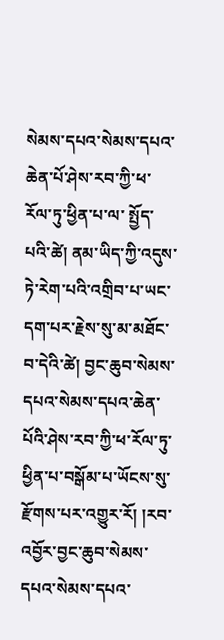སེམས་དཔའ་སེམས་དཔའ་ཆེན་པོ་ཤེས་རབ་ཀྱི་ཕ་རོལ་ཏུ་ཕྱིན་པ་ལ་ སྤྱོད་པའི་ཚེ། ནམ་ཡིད་ཀྱི་འདུས་ཏེ་རེག་པའི་འགྲིབ་པ་ཡང་དག་པར་རྗེས་སུ་མ་མཐོང་བ་དེའི་ཚེ། བྱང་ཆུབ་སེམས་དཔའ་སེམས་དཔའ་ཆེན་པོའི་ཤེས་རབ་ཀྱི་ཕ་རོལ་ཏུ་ཕྱིན་པ་བསྒོམ་པ་ཡོངས་སུ་རྫོགས་པར་འགྱུར་རོ། །རབ་འབྱོར་བྱང་ཆུབ་སེམས་ དཔའ་སེམས་དཔའ་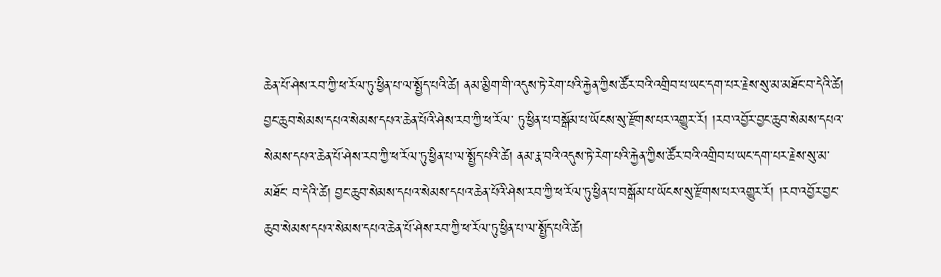ཆེན་པོ་ཤེས་རབ་ཀྱི་ཕ་རོལ་ཏུ་ཕྱིན་པ་ལ་སྤྱོད་པའི་ཚེ། ནམ་མྱིག་གི་འདུས་ཏེ་རེག་པའི་རྐྱེན་ཀྱིས་ཚོར་བའི་འགྲིབ་པ་ཡང་དག་པར་རྗེས་སུ་མ་མཐོང་བ་དེའི་ཚེ། བྱང་ཆུབ་སེམས་དཔའ་སེམས་དཔའ་ཆེན་པོའི་ཤེས་རབ་ཀྱི་ཕ་རོལ་ ཏུ་ཕྱིན་པ་བསྒོམ་པ་ཡོངས་སུ་རྫོགས་པར་འགྱུར་རོ། །རབ་འབྱོར་བྱང་ཆུབ་སེམས་དཔའ་སེམས་དཔའ་ཆེན་པོ་ཤེས་རབ་ཀྱི་ཕ་རོལ་ཏུ་ཕྱིན་པ་ལ་སྤྱོད་པའི་ཚེ། ནམ་རྣ་བའི་འདུས་ཏེ་རེག་པའི་རྐྱེན་ཀྱིས་ཚོར་བའི་འགྲིབ་པ་ཡང་དག་པར་རྗེས་སུ་མ་མཐོང་ བ་དེའི་ཚེ། བྱང་ཆུབ་སེམས་དཔའ་སེམས་དཔའ་ཆེན་པོའི་ཤེས་རབ་ཀྱི་ཕ་རོལ་ཏུ་ཕྱིན་པ་བསྒོམ་པ་ཡོངས་སུ་རྫོགས་པར་འགྱུར་རོ། །རབ་འབྱོར་བྱང་ཆུབ་སེམས་དཔའ་སེམས་དཔའ་ཆེན་པོ་ཤེས་རབ་ཀྱི་ཕ་རོལ་ཏུ་ཕྱིན་པ་ལ་སྤྱོད་པའི་ཚེ།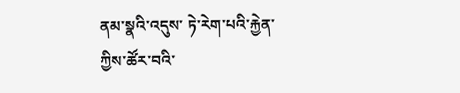ནམ་སྣའི་འདུས་ ཏེ་རེག་པའི་རྐྱེན་ཀྱིས་ཚོར་བའི་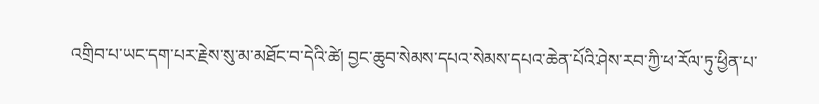འགྲིབ་པ་ཡང་དག་པར་རྗེས་སུ་མ་མཐོང་བ་དེའི་ཚེ། བྱང་ཆུབ་སེམས་དཔའ་སེམས་དཔའ་ཆེན་པོའི་ཤེས་རབ་ཀྱི་ཕ་རོལ་ཏུ་ཕྱིན་པ་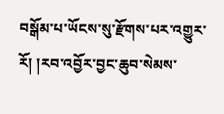བསྒོམ་པ་ཡོངས་སུ་རྫོགས་པར་འགྱུར་རོ། །རབ་འབྱོར་བྱང་ཆུབ་སེམས་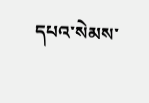དཔའ་སེམས་